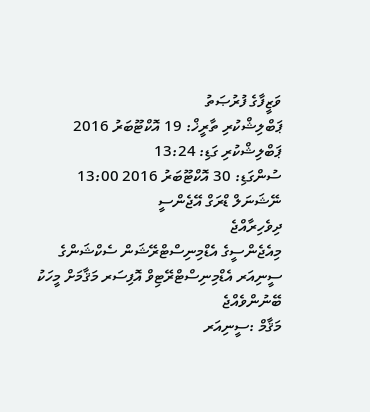ވަޒީފާގެ ފުރުޞަތު
ޕަބްލިޝްކުރި ތާރީޚް: 19 އޮކްޓޫބަރު 2016
ޕަބްލިޝްކުރި ގަޑި: 13:24
ސުންގަޑި: 30 އޮކްޓޫބަރު 2016 13:00
ނޭޝަނަލް ޑްރަގް އޭޖެންސީ
ދިވެހިރާއްޖެ
މިއެޖެންސީގެ އެޑްމިނިސްޓްރޭޝަން ސެކްޝަންގެ ސީނިއަރ އެޑްމިނިސްޓްރޭޓިވް އޮފިސަރ މަޤާމަށް މީހަކު ބޭނުންވެއްޖެ
މަޤާމް :ސީނިއަރ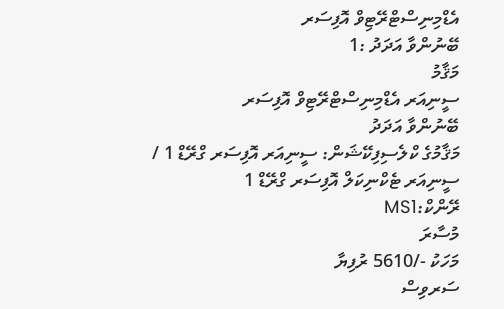އެޑްމިނިސްޓްރޭޓިވް އޮފިސަރ
ބޭނުންވާ އަދަދު :1
މަޤާމު
ސީނިއަރ އެޑްމިނިސްޓްރޭޓިވް އޮފިސަރ
ބޭނުންވާ އަދަދު
މަޤާމުގެ ކްލެސިފިކޭޝަން: ސީނިއަރ އޮފިސަރ ގްރޭޑް 1 / ސީނިއަރ ޓެކްނިކަލް އޮފިސަރ ގްރޭޑް 1
ރޭންކް:MS1
މުސާރަ
މަހަކު -/5610 ރުފިޔާ
ސަރވިސް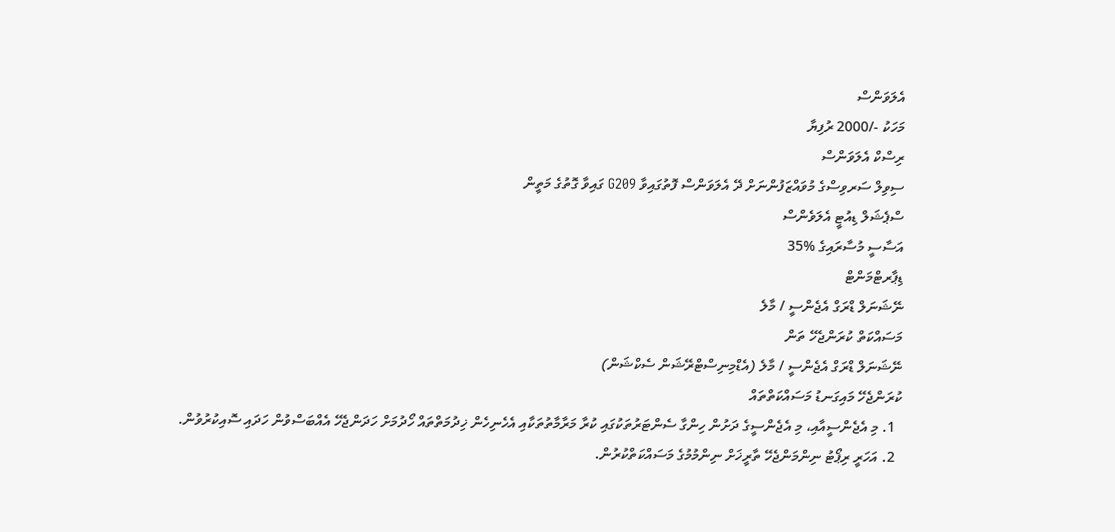އެލަވަންސް
މަހަކު -/2000 ރުފިޔާ
ރިސްކް އެލަވަންސް
ސިވިލް ސަރވިސްގެ މުވައްޒަފުންނަށް ދޭ އެލަވަންސް ފޮތުގައިވާ G209 ގައިވާ ގޮތުގެ މަތީން
ސްޕެޝަލް ޑިއުޓީ އެލަވެންސް
އަސާސީ މުސާރައިގެ %35
ޑިޕާރޓްމަންޓް
ނޭޝަނަލް ޑްރަގް އެޖެންސީ / މާލެ
މަސައްކަތް ކުރަންޖެހޭ ތަން
ނޭޝަނަލް ޑްރަގް އެޖެންސީ / މާލެ (އެޑްމިނިސްޓްރޭޝަން ސެކްޝަން)
ކުރަންޖެހޭ މައިގަނޑު މަސައްކަތްތައް
  1. މި އެޖެންސީއާއި، މި އެޖެންސީގެ ދަށުން ހިންގާ ސެންޓަރުތަކުގައި ކުރާ މަރާމާތުތަކާއި އެހެނިހެން ޚިދުމަތްތައް ހޯދުމަށް ހަދަންޖެހޭ އެއްބަސްވުން ހަދައި ސޮއިކުރުވުން.
  2. އަހަރީ ރިޕޯޓު ނިންމަންޖެހޭ ތާރީޚަށް ނިންމުމުގެ މަސައްކަތްކުރުން.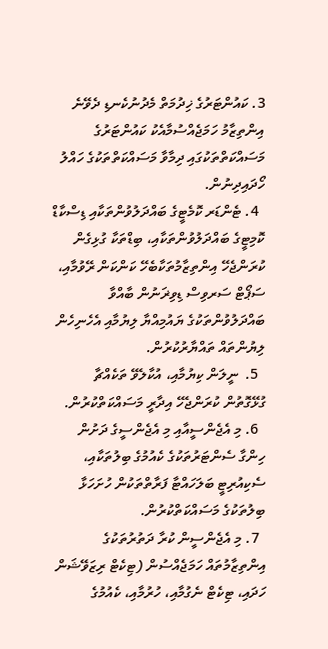3. ކައުންޓަރުގެ ޚިދުމަތް މެދުނުކެނޑި ދެވޭނެ އިންތިޒާމު ހަމަޖެއްސުމާއެކު ކައުންޓަރުގެ މަސައްކަތްތަކުގައި ދިމާވާ މަސައްކަތްތަކުގެ ހައްލު ހޯދައިދިނުން.
  4. ޓެންޑަރ ކޮމެޓީގެ ބައްދަލުވުންތަކާއި ޑިސްކާޑް ކޮމިޓީގެ ބައްދަލުވުންތަކާއި، ބިޑްތަކާ ގުޅިގެން ކުރަންޖެހޭ އިންތިޒާމުތަކާބެހޭ ކަންކަން ރޭވުމާއި، ސަޕޯޓް ސަރވިސް ޑިވިޜަނުން ބާއްވާ ބައްދަލުވުންތަކުގެ ޔައުމިއްޔާ ލިޔުމާއި އެހެނިހެން ލިޔުންތައް ތައްޔާރުކުރުން.
  5.  ނީލަން ކިޔުމާއި، އުކާލެވޭ ތަކެއްޗާ ގުޅޭގޮތުން ކުރަންޖެހޭ އިދާރީ މަސައްކަތްކުރުން.
  6. މި އެޖެންސީއާއި މި އެޖެންސީގެ ދަށުން ހިންގާ ސެންޓަރުތަކުގެ ކެއުމުގެ ބިލުތަކާއި، ސެކިއުރިޓީ ބަލަހައްޓާ ފަރާތްތަކުން ހުށަހަޅާ ބިލުތަކުގެ މަސައްކަތްކުރުން.
  7. މި އެޖެންސީން ކުރާ ދަތުރުތަކުގެ އިންތިޒާމުތައް ހަމަޖެއްސުން (ޓިކެޓް ރިޒަވޭޝަން ހަދައި، ޓިކެޓް ނެގުމާއި، ހުރުމާއި، ކެއުމުގެ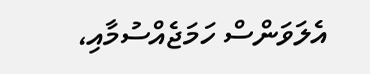އެލަވަންސް ހަމަޖެއްސުމާއި،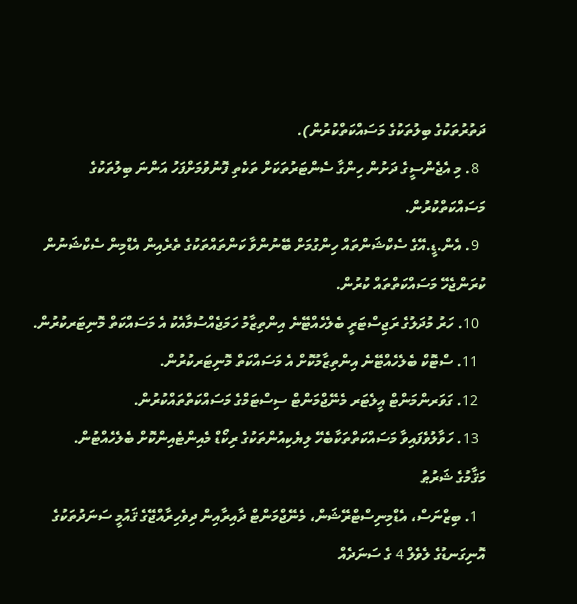ދަތުރުތަކުގެ ބިލުތަކުގެ މަސައްކަތްކުރުން).
  8. މި އެޖެންސީގެ ދަށުން ހިންގާ ސެންޓަރުތަކަށް ތަކެތި ފޮނުވުމަށްފަހު އަންނަ ބިލުތަކުގެ މަސައްކަތްކުރުން.
  9. އެން.ޑީ.އޭގެ ސެކްޝަންތައް ހިންގުމަށް ބޭނުންވާ ކަންތައްތަކުގެ ތެރެއިން އެޑްމިން ސެކްޝަނުން ކުރަންޖެހޭ މަސައްކަތްތައް ކުރުން.
  10. ހަރު މުދަލުގެ ރަޖިސްޓަރީ ބެލެހެއްޓޭނެ އިންތިޒާމު ހަމަޖެއްސުމާއެކު އެ މަސައްކަތް މޮނިޓަރކުރުން.
  11. ސްޓޮކް ބެލެހެއްޓޭނެ އިންތިޒާމުކޮށް އެ މަސައްކަތް މޮނިޓަރކުރުން.
  12. ގަވަރންމަންޓް އީލެޓަރ މެނޭޖްމަންޓް ސިސްޓަމްގެ މަސައްކަތްތައްކުރުން.
  13. ހަވާލުވެފައިވާ މަސައްކަތްތަކާބެހޭ ލިޔެކިއުންތަކުގެ ރިކޯޑް މެއިންޓެއިންކޮށް ބެލެހެއްޓުން.
މަޤާމުގެ ޝަރުޠު
  1. ބިޒްނަސް، އެޑްމިނިސްޓްރޭޝަން، މެނޭޖްމަންޓް ދާއިރާއިން ދިވެހިރާއްޖޭގެ ޤައުމީ ސަނަދުތަކުގެ އޮނިގަނޑުގެ ލެވެލް 4 ގެ ސަނަދެއް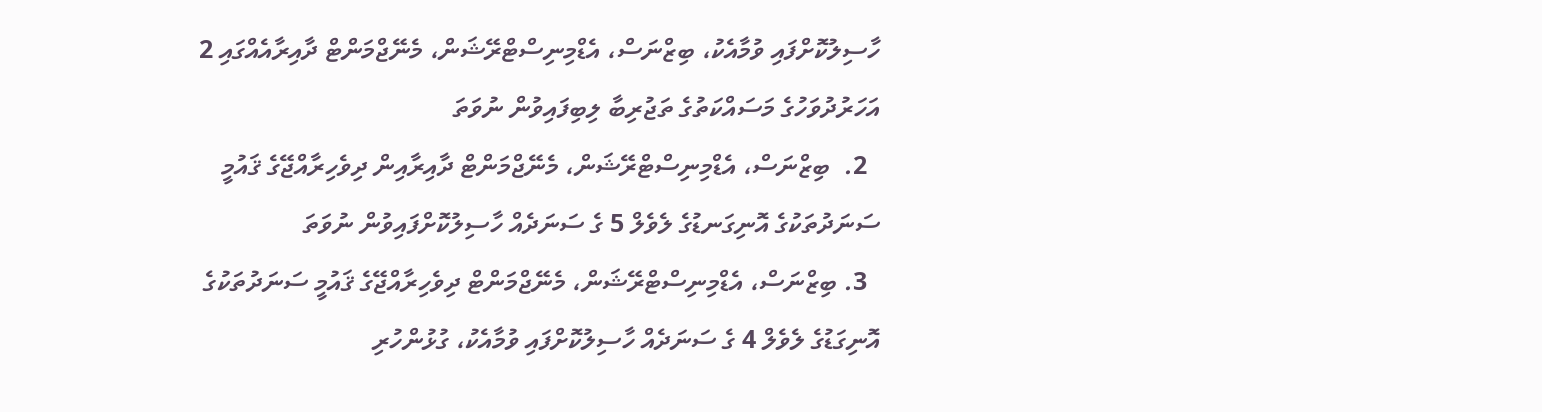ހާސިލުކޮށްފައި ވުމާއެކު، ބިޒްނަސް، އެޑްމިނިސްޓްރޭޝަން، މެނޭޖްމަންޓް ދާއިރާއެއްގައި 2 އަހަރުދުވަހުގެ މަސައްކަތުގެ ތަޖުރިބާ ލިބިފައިވުން ނުވަތަ
  2.  ބިޒްނަސް، އެޑްމިނިސްޓްރޭޝަން، މެނޭޖްމަންޓް ދާއިރާއިން ދިވެހިރާއްޖޭގެ ޤައުމީ ސަނަދުތަކުގެ އޮނިގަނޑުގެ ލެވެލް 5 ގެ ސަނަދެއް ހާސިލުކޮށްފައިވުން ނުވަތަ
  3. ބިޒްނަސް، އެޑްމިނިސްޓްރޭޝަން، މެނޭޖްމަންޓް ދިވެހިރާއްޖޭގެ ޤައުމީ ސަނަދުތަކުގެ އޮނިގަޑުގެ ލެވެލް 4 ގެ ސަނަދެއް ހާސިލުކޮށްފައި ވުމާއެކު، ގުޅުންހުރި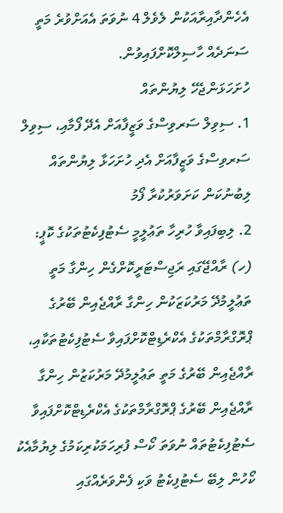އެހެންދާއިރާއަކުން ލެވެލް 4 ނުވަތަ އެއަށްވުރެ މަތީ ސަނަދެއް ހާސިލްކޮށްފައިވުން.
ހުށަހަޅަންޖެހޭ ލިޔުންތައް
1. ސިވިލް ސަރވިސްގެ ވަޒީފާއަށް އެދޭ ފޯމާއި، ސިވިލް ސަރވިސްގެ ވަޒީފާއަށް އެދި ހުށަހަޅާ ލިޔުންތައް ލިބުނުކަން ކަށަވަރުކުރާ ފޯމު
2. ލިބިފައިވާ ހުރިހާ ތަޢުލީމީ ސެޓުފިކެޓުތަކުގެ ކޮޕީ:
(ހ) ރާއްޖޭގައި ރަޖިސްޓަރީކޮށްގެން ހިންގާ މަތީ ތަޢުލީމުދޭ މަރުކަޒަކުން ހިންގާ ރާއްޖެއިން ބޭރުގެ ޕްރޮގްރާމްތަކުގެ އެކްރެޑިޓްކޮށްފައިވާ ސެޓުފިކެޓުތަކާއި، ރާއްޖެއިން ބޭރުގެ މަތީ ތަޢުލީމުދޭ މަރުކަޒުން ހިންގާ ރާއްޖެއިން ބޭރުގެ ޕްރޮގްރާމްތަކުގެ އެކްރެޑިޓްކޮށްފައިވާ ސެޓުފިކެޓުތައް ނުވަތަ ކޯސް ފުރިހަމަކުރިކަމުގެ ލިޔުމާއެކު ކޯހުން ލިބޭ ސެޓުފިކެޓު ވަކި ފެންވަރެއްގައި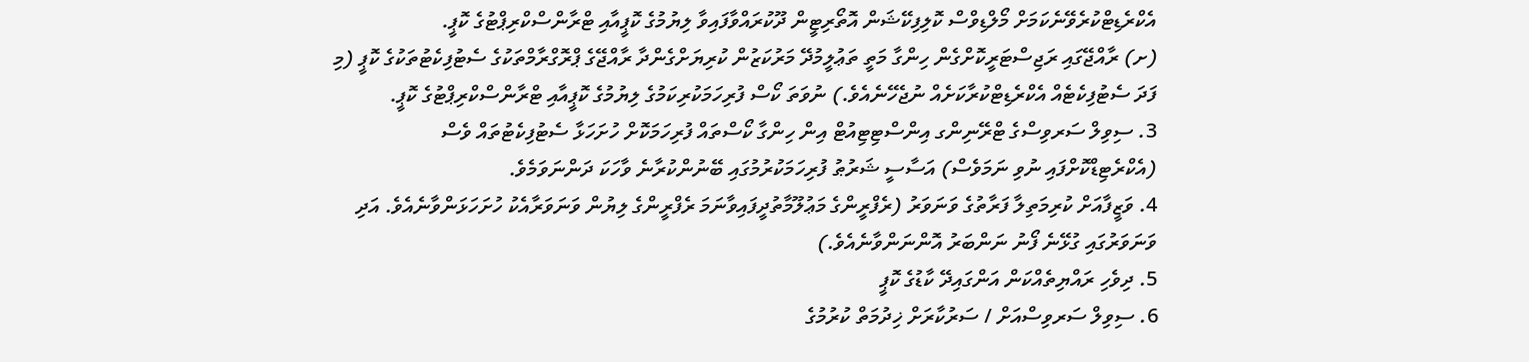އެކްރެޑިޓްކުރެވޭނެކަމަށް މޯލްޑިވްސް ކޮލިފިކޭޝަން އޮތޯރިޓީން ދޫކުރައްވާފައިވާ ލިޔުމުގެ ކޮޕީއާއި ޓްރާންސްކްރިޕްޓުގެ ކޮޕީ.
(ށ) ރާއްޖޭގައި ރަޖިސްޓަރީކޮށްގެން ހިންގާ މަތީ ތަޢުލީމުދޭ މަރުކަޒުން ކުރިޔަށްގެންދާ ރާއްޖޭގެ ޕްރޮގްރާމްތަކުގެ ސެޓުފިކެޓުތަކުގެ ކޮޕީ (މި ފަދަ ސެޓުފިކެޓެއް އެކްރެޑިޓްކުރާކަށެއް ނުޖެހޭނެއެވެ.) ނުވަތަ ކޯސް ފުރިހަމަކުރިކަމުގެ ލިޔުމުގެ ކޮޕީއާއި ޓްރާންސްކްރިޕްޓުގެ ކޮޕީ.
3. ސިވިލް ސަރވިސްގެ ޓްރޭނިންގ އިންސްޓިޓިއުޓް އިން ހިންގާ ކޯސްތައް ފުރިހަމަކޮށް ހުށަހަޅާ ސެޓުފިކެޓުތައް ވެސް (އެކްރެޓިޑްކޮށްފައި ނުވި ނަމަވެސް) އަސާސީ ޝަރުޠު ފުރިހަމަކުރުމުގައި ބޭނުންކުރާނެ ވާހަކަ ދަންނަވަމެވެ.
4. ވަޒީފާއަށް ކުރިމަތިލާ ފަރާތުގެ ވަނަވަރު (ރެފްރީންގެ މަޢުލޫމާތުދީފައިވާނަމަ ރެފްރީންގެ ލިޔުން ވަނަވަރާއެކު ހުށަހަޅަންވާނެއެވެ. އަދި ވަނަވަރުގައި ގުޅޭނެ ފޯނު ނަންބަރު އޮންނަންވާނެއެވެ.)
5. ދިވެހި ރައްޔިތެއްކަން އަންގައިދޭ ކާޑުގެ ކޮޕީ
6. ސިވިލް ސަރވިސްއަށް / ސަރުކާރަށް ޚިދުމަތް ކުރުމުގެ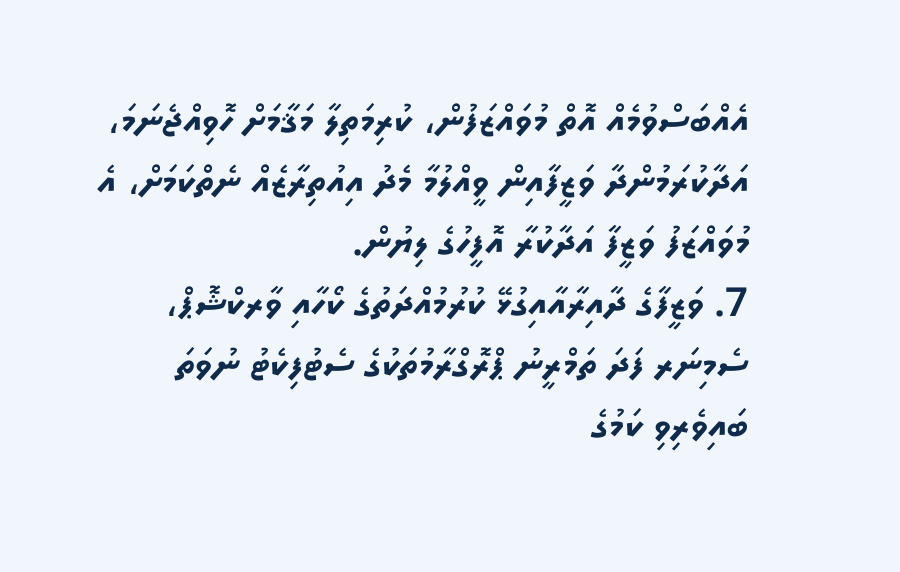އެއްބަސްވުމެއް އޮތް މުވައްޒަފުން، ކުރިމަތިލާ މަޤާމަށް ހޮވިއްޖެނަމަ، އަދާކުރަމުންދާ ވަޒީފާއިން ވީއްލުމާ މެދު އިއުތިރާޒެއް ނެތްކަމަށް، އެ މުވައްޒަފު ވަޒީފާ އަދާކުރާ އޮފީހުގެ ލިޔުން.
7. ވަޒީފާގެ ދާއިރާއާއިގުޅޭ ކުރުމުއްދަތުގެ ކޯހާއި ވާރކްޝޮޕް، ސެމިނަރ ފަދަ ތަމްރީނު ޕްރޮގްރާމުތަކުގެ ސެޓުފިކެޓު ނުވަތަ ބައިވެރިވި ކަމުގެ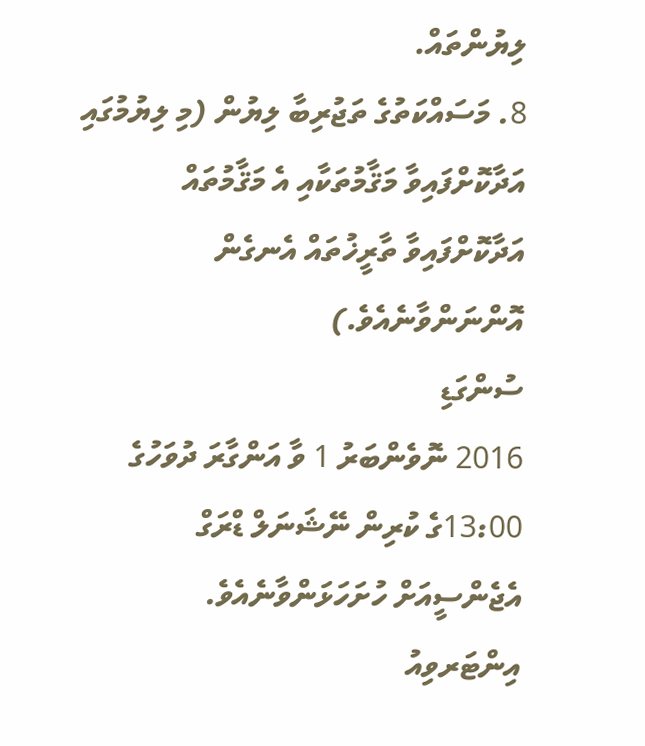ލިޔުންތައް.
8. މަސައްކަތުގެ ތަޖުރިބާ ލިޔުން (މި ލިޔުމުގައި އަދާކޮށްފައިވާ މަޤާމުތަކާއި އެ މަޤާމުތައް އަދާކޮށްފައިވާ ތާރީޚުތައް އެނގެން އޮންނަންވާނެއެވެ.)
ސުންގަޑި
2016 ނޮވެންބަރު 1 ވާ އަންގާރަ ދުވަހުގެ 13:00ގެ ކުރިން ނޭޝަނަލް ޑްރަގް އެޖެންސީއަށް ހުށަހަޅަންވާނެއެވެ.
އިންޓަރވިއު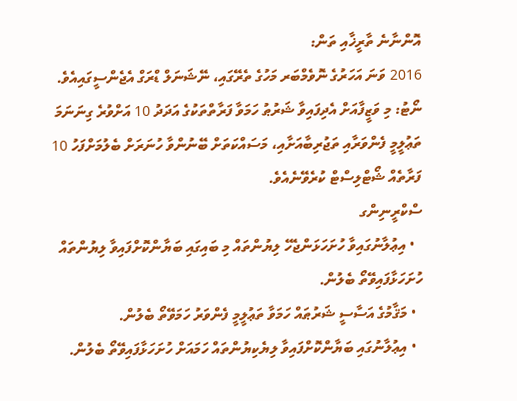އޮންނާނެ ތާރީޚާއި ތަން:
2016 ވަނަ އަހަރުގެ ނޮވެމްބަރ މަހުގެ ތެރޭގައި، ނޭޝަނަލް ޑްރަގް އެޖެންސީގައިއެވެ.
ނޯޓު: މި ވަޒީފާއަށް އެދިފައިވާ ޝަރުޠު ހަމަވާ ފަރާތްތަކުގެ އަދަދު 10 އަށްވުރެ ގިނަނަމަ ތަޢުލީމީ ފެންވަރާއި ތަޖުރިބާއަށާއި، މަސައްކަތަށް ބޭނުންވާ ހުނަރަށް ބެލުމަށްފަހު 10 ފަރާތެއް ޝޯޓްލިސްޓް ކުރެވޭނެއެވެ.
ސްކްރީނިންގ
  • އިޢުލާނުގައިވާ ހުށަހަޅަންޖެހޭ ލިޔުންތައް މި ބައިގައި ބަޔާންކޮށްފައިވާ ލިޔުންތައް ހުށަހަޅާފައިވޭތޯ ބެލުން.
  • މަޤާމުގެ އަސާސީ ޝަރުޠައް ހަމަވާ ތަޢުލީމީ ފެންވަރު ހަމަވޭތޯ ބެލުން.
  • އިޢުލާނުގައި ބަޔާންކޮށްފައިވާ ލިޔެކިޔުންތައް ހަމައަށް ހުށަހަޅާފައިވޭތޯ ބެލުން.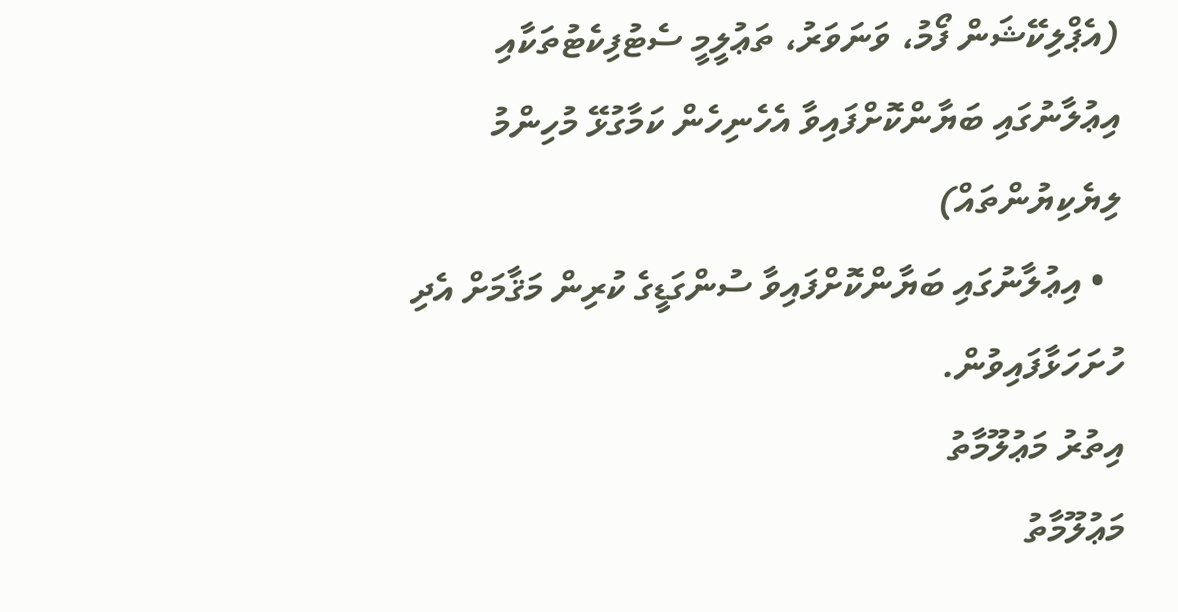(އެޕްލިކޭޝަން ފޯމު، ވަނަވަރު، ތަޢުލީމީ ސެޓުފިކެޓުތަކާއި އިޢުލާނުގައި ބަޔާންކޮށްފައިވާ އެހެނިހެން ކަމާގުޅޭ މުހިންމު ލިޔެކިޔުންތައް)
  • އިޢުލާނުގައި ބަޔާންކޮށްފައިވާ ސުންގަޑީގެ ކުރިން މަޤާމަށް އެދި ހުށަހަޅާފައިވުން.
އިތުރު މަޢުލޫމާތު
މަޢުލޫމާތު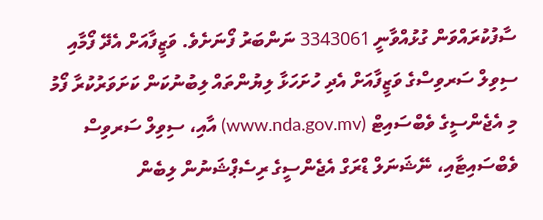ސާފުކުރައްވަން ގުޅުއްވާނީ 3343061 ނަންބަރު ފޯނަށެވެ. ވަޒީފާއަށް އެދޭ ފޯމާއި  ސިވިލް ސަރވިސްގެ ވަޒީފާއަށް އެދި ހުށަހަޅާ ލިޔުންތައް ލިބުނުކަން ކަށަވަރުކުރާ ފޯމު މި އެޖެންސީގެ ވެބްސައިޓް (www.nda.gov.mv) އާއި، ސިވިލް ސަރވިސް ވެބްސައިޓާއި، ނޭޝަނަލް ޑްރަގް އެޖެންސީގެ ރިސެޕްޝަނުން ލިބެން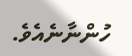ހުންނާނެއެވެ.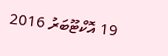19 އޮކްޓޫބަރު 2016